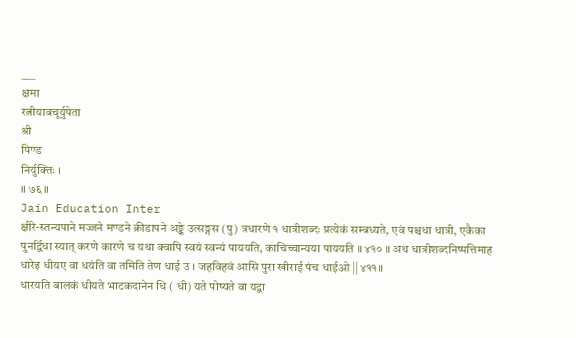___
क्षमा
रत्नीयाबचूर्युपेता
श्री
पिण्ड
निर्युक्तिः ।
॥ ७६ ॥
Jain Education Inter
क्षीरे-स्तन्यपाने मज्जने मण्डने क्रीडापने अङ्के उत्सङ्गस (पु) त्रधारणे १ धात्रीशब्दः प्रत्येकं सम्बध्यते, एवं पश्चधा धात्री, एकैका पुनर्द्विधा स्यात् करणे कारणे च यथा क्वापि स्वयं स्वन्यं पाययति, काचिच्चान्यया पाययति ॥ ४१० ॥ अथ धात्रीशब्दनिष्पत्तिमाह
धारेइ धीयए वा धयंति वा तमिति तेण धाई उ । जहविहवं आसि पुरा खीराई पंच धाईओ ||४११॥
धारयति बालकं धीयते भाटकदानेन धि ( धी) यते पोष्यते वा यद्वा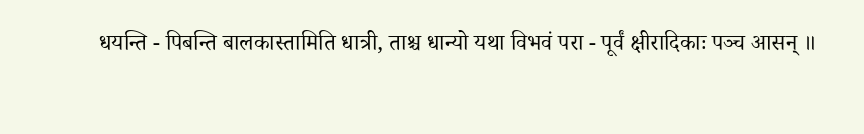धयन्ति - पिबन्ति बालकास्तामिति धात्री, ताश्च धान्यो यथा विभवं परा - पूर्वं क्षीरादिकाः पञ्च आसन् ॥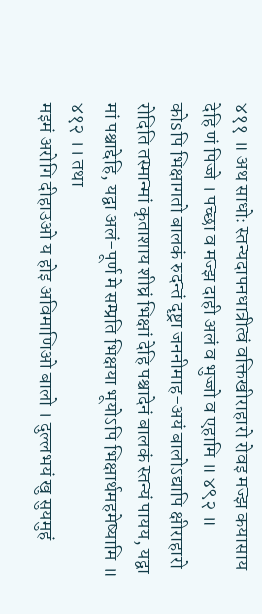४११ ॥ अथ साधोः स्तन्यदापनधात्रीत्वं वक्तिखीराहारो रोवइ मज्झ कयासाय देहि णं पिज्जे । पच्छा व मज्झ दाही अलं व भुज्जो व एहामि ॥ ४९२ ॥
कोsपि भिक्षागतो बालकं रुदन्तं दृष्ट्रा जननीमाह-अयं बालोऽद्यापि क्षीराहारो रोदिति तस्मान्मां कृताशाय शीघ्रं भिक्षां देहि पश्चादेनं बालकं स्तन्यं पायय, यद्वा मां पश्चाद्देहि, यद्वा अलं-पूर्ण मे सम्प्रति भिक्षया भूयोऽपि भिक्षार्थमहमेष्यामि ॥ ४१२ ।। तथा
मइमं अरोगि दीहाउओ य होइ अविमाणिओ बालो । दुल्लभयं खु सुयमुहं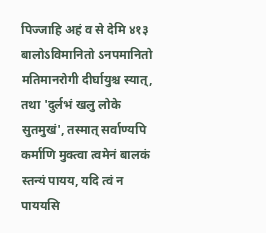पिज्जाहि अहं व से देमि ४१३
बालोऽविमानितो ऽनपमानितो मतिमानरोगी दीर्घायुश्च स्यात्, तथा 'दुर्लभं खलु लोके सुतमुखं', तस्मात् सर्वाण्यपि कर्माणि मुक्त्वा त्वमेनं बालकं स्तन्यं पायय, यदि त्वं न पाययसि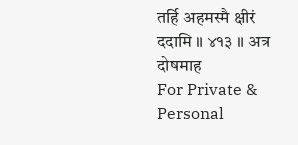तर्हि अहमस्मै क्षीरं ददामि ॥ ४१३ ॥ अत्र दोषमाह
For Private & Personal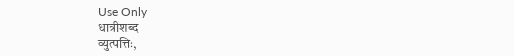Use Only
धात्रीशब्द
व्युत्पत्तिः,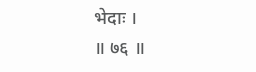भेदाः ।
॥ ७६ ॥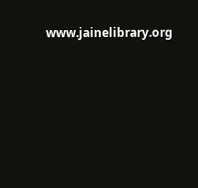www.jainelibrary.org